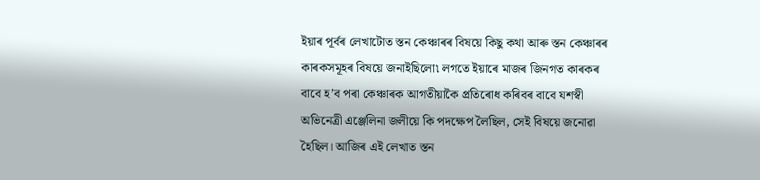ইয়াৰ পূৰ্বৰ লেখাটোত স্তন কেঞ্চাৰৰ বিষয়ে কিছু কথা আৰু স্তন কেঞ্চাৰৰ কাৰকসমূহৰ বিষয়ে জনাইছিলো৷ লগতে ইয়াৰে মাজৰ জিনগত কাৰকৰ বাবে হ’ব পৰা কেঞ্চাৰক আগতীয়াকৈ প্ৰতিৰোধ কৰিবৰ বাবে যশস্বী অভিনেত্ৰী এঞ্জেলিনা জলীয়ে কি পদক্ষেপ লৈছিল, সেই বিষয়ে জনোৱা হৈছিল। আজিৰ এই লেখাত স্তন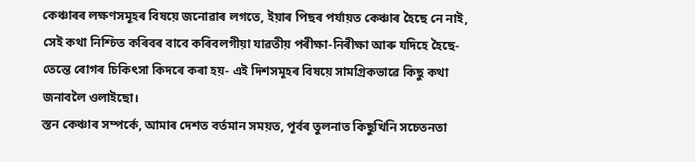কেঞ্চাৰৰ লক্ষণসমূহৰ বিষয়ে জনোৱাৰ লগতে, ইয়াৰ পিছৰ পৰ্যায়ত কেঞ্চাৰ হৈছে নে নাই, সেই কথা নিশ্চিত কৰিবৰ বাবে কৰিবলগীয়া যাৱতীয় পৰীক্ষা-নিৰীক্ষা আৰু যদিহে হৈছে- তেন্তে ৰোগৰ চিকিৎসা কিদৰে কৰা হয়- এই দিশসমূহৰ বিষয়ে সামগ্ৰিকভাৱে কিছু কথা জনাবলৈ ওলাইছো।
স্তন কেঞ্চাৰ সম্পৰ্কে, আমাৰ দেশত বৰ্তমান সময়ত, পূৰ্বৰ তুলনাত কিছুখিনি সচেতনতা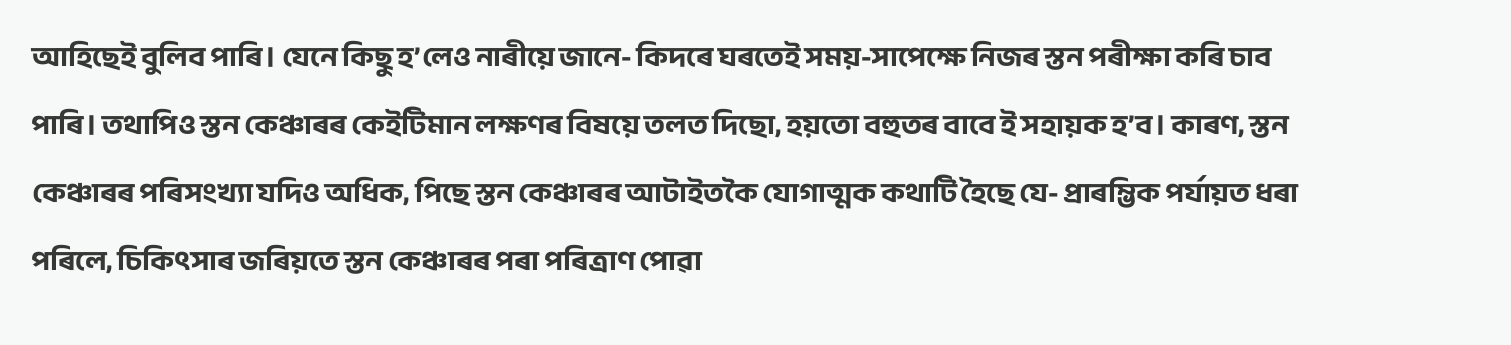আহিছেই বুলিব পাৰি। যেনে কিছু হ’লেও নাৰীয়ে জানে- কিদৰে ঘৰতেই সময়-সাপেক্ষে নিজৰ স্তন পৰীক্ষা কৰি চাব পাৰি। তথাপিও স্তন কেঞ্চাৰৰ কেইটিমান লক্ষণৰ বিষয়ে তলত দিছো, হয়তো বহুতৰ বাবে ই সহায়ক হ’ব। কাৰণ, স্তন কেঞ্চাৰৰ পৰিসংখ্যা যদিও অধিক, পিছে স্তন কেঞ্চাৰৰ আটাইতকৈ যোগাত্মক কথাটি হৈছে যে- প্ৰাৰম্ভিক পৰ্যায়ত ধৰা পৰিলে, চিকিৎসাৰ জৰিয়তে স্তন কেঞ্চাৰৰ পৰা পৰিত্ৰাণ পোৱা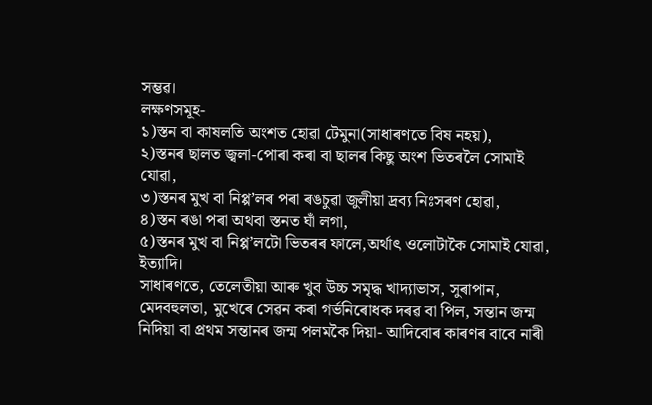সম্ভৱ।
লক্ষণসমূহ-
১)স্তন বা কাষলতি অংশত হোৱা টেমুনা(সাধাৰণতে বিষ নহয়),
২)স্তনৰ ছালত জ্বলা-পোৰা কৰা বা ছালৰ কিছু অংশ ভিতৰলৈ সোমাই যোৱা,
৩)স্তনৰ মুখ বা নিপ্প’লৰ পৰা ৰঙচুৱা জুলীয়া দ্ৰব্য নিঃসৰণ হোৱা,
৪)স্তন ৰঙা পৰা অথবা স্তনত ঘাঁ লগা,
৫)স্তনৰ মুখ বা নিপ্প’লটো ভিতৰৰ ফালে,অৰ্থাৎ ওলোটাকৈ সোমাই যোৱা, ইত্যাদি।
সাধাৰণতে, তেলেতীয়া আৰু খুব উচ্চ সমৃদ্ধ খাদ্যাভাস, সুৰাপান, মেদবহুলতা, মুখেৰে সেৱন কৰা গৰ্ভনিৰোধক দৰৱ বা পিল, সন্তান জন্ম নিদিয়া বা প্ৰথম সন্তানৰ জন্ম পলমকৈ দিয়া- আদিবোৰ কাৰণৰ বাবে নাৰী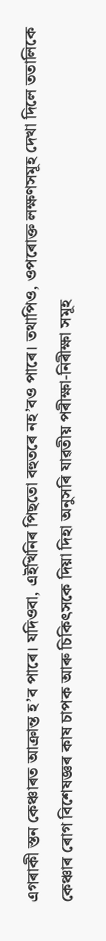এগৰাকী স্তন কেঞ্চাৰত আক্ৰান্ত হ’ব পাৰে। যদিওবা, এইখিনিৰ পিছতো বহুতৰে নহ’বও পাৰে। তথাপিও, ওপৰোক্ত লক্ষণসমূহ দেখা দিলে ততালিকে কেঞ্চাৰ ৰোগ বিশেষজ্ঞৰ কাষ চাপক আৰু চিকিৎসকে দিয়া দিহা অনুসৰি যাৱতীয় পৰীক্ষা-নিৰীক্ষা সমূহ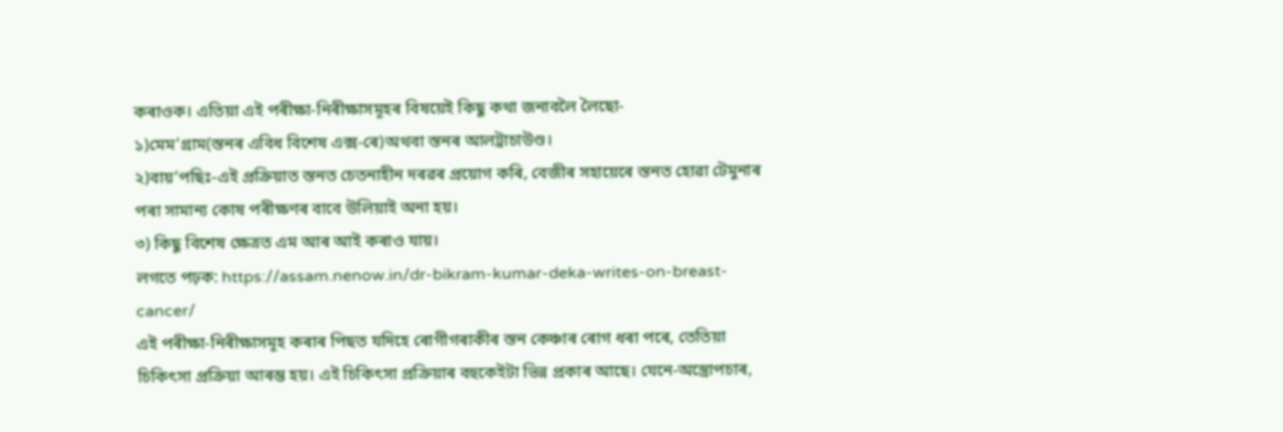কৰাওক। এতিয়া এই পৰীক্ষা-নিৰীক্ষাসমূহৰ বিষয়েই কিছু কথা জনাবলৈ লৈছো-
১)মেম’গ্ৰাম(স্তনৰ এবিধ বিশেষ এক্স-ৰে)অথবা স্তনৰ আলট্ৰাচাউণ্ড।
২)বায়’পছিঃ-এই প্ৰক্ৰিয়াত স্তনত চেতনাহীন দৰৱৰ প্ৰয়োগ কৰি, বেজীৰ সহায়েৰে স্তনত হোৱা টেমুনাৰ পৰা সামান্য কোষ পৰীক্ষণৰ বাবে উলিয়াই অনা হয়।
৩) কিছু বিশেষ ক্ষেত্ৰত এম আৰ আই কৰাও যায়।
লগতে পঢ়ক: https://assam.nenow.in/dr-bikram-kumar-deka-writes-on-breast-cancer/
এই পৰীক্ষা-নিৰীক্ষাসমূহ কৰাৰ পিছত যদিহে ৰোগীগৰাকীৰ স্তন কেঞ্চাৰ ৰোগ ধৰা পৰে, তেতিয়া চিকিৎসা প্ৰক্ৰিয়া আৰম্ভ হয়। এই চিকিৎসা প্ৰক্ৰিয়াৰ বহুকেইটা ভিন্ন প্ৰকাৰ আছে। যেনে-অস্ত্ৰোপচাৰ,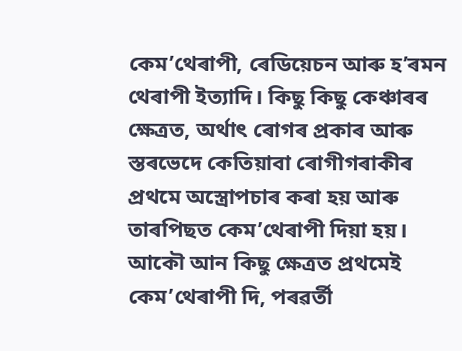কেম’থেৰাপী, ৰেডিয়েচন আৰু হ’ৰমন থেৰাপী ইত্যাদি। কিছু কিছু কেঞ্চাৰৰ ক্ষেত্ৰত, অৰ্থাৎ ৰোগৰ প্ৰকাৰ আৰু স্তৰভেদে কেতিয়াবা ৰোগীগৰাকীৰ প্ৰথমে অস্ত্ৰোপচাৰ কৰা হয় আৰু তাৰপিছত কেম’থেৰাপী দিয়া হয়। আকৌ আন কিছু ক্ষেত্ৰত প্ৰথমেই কেম’থেৰাপী দি, পৰৱৰ্তী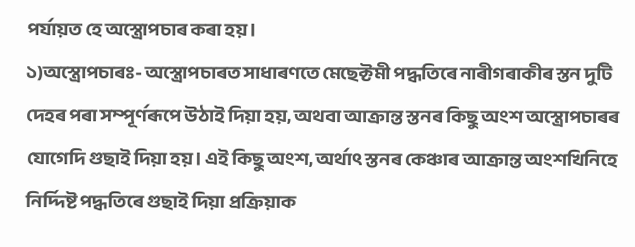পৰ্যায়ত হে অস্ত্ৰোপচাৰ কৰা হয়।
১)অস্ত্ৰোপচাৰঃ- অস্ত্ৰোপচাৰত সাধাৰণতে মেছেক্টমী পদ্ধতিৰে নাৰীগৰাকীৰ স্তন দুটি দেহৰ পৰা সম্পূৰ্ণৰূপে উঠাই দিয়া হয়, অথবা আক্ৰান্ত স্তনৰ কিছু অংশ অস্ত্ৰোপচাৰৰ যোগেদি গুছাই দিয়া হয়। এই কিছু অংশ, অৰ্থাৎ স্তনৰ কেঞ্চাৰ আক্ৰান্ত অংশখিনিহে নিৰ্দ্দিষ্ট পদ্ধতিৰে গুছাই দিয়া প্ৰক্ৰিয়াক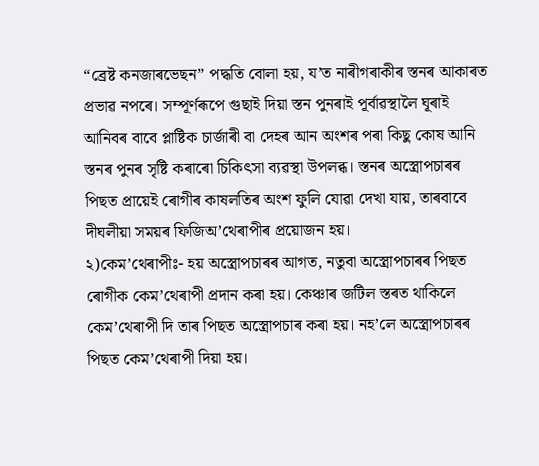“ব্ৰেষ্ট কনজাৰভেছন” পদ্ধতি বোলা হয়, য’ত নাৰীগৰাকীৰ স্তনৰ আকাৰত প্ৰভাৱ নপৰে। সম্পূৰ্ণৰূপে গুছাই দিয়া স্তন পুনৰাই পূৰ্বাৱস্থালৈ ঘূৰাই আনিবৰ বাবে প্লাষ্টিক চাৰ্জাৰী বা দেহৰ আন অংশৰ পৰা কিছু কোষ আনি স্তনৰ পুনৰ সৃষ্টি কৰাৰো চিকিৎসা ব্যৱস্থা উপলব্ধ। স্তনৰ অস্ত্ৰোপচাৰৰ পিছত প্ৰায়েই ৰোগীৰ কাষলতিৰ অংশ ফুলি যোৱা দেখা যায়, তাৰবাবে দীঘলীয়া সময়ৰ ফিজিঅ’থেৰাপীৰ প্ৰয়োজন হয়।
২)কেম’থেৰাপীঃ- হয় অস্ত্ৰোপচাৰৰ আগত, নতুবা অস্ত্ৰোপচাৰৰ পিছত ৰোগীক কেম’থেৰাপী প্ৰদান কৰা হয়। কেঞ্চাৰ জটিল স্তৰত থাকিলে কেম’থেৰাপী দি তাৰ পিছত অস্ত্ৰোপচাৰ কৰা হয়। নহ’লে অস্ত্ৰোপচাৰৰ পিছত কেম’থেৰাপী দিয়া হয়।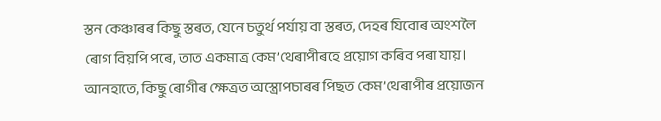স্তন কেঞ্চাৰৰ কিছু স্তৰত, যেনে চতুৰ্থ পৰ্যায় বা স্তৰত, দেহৰ যিবোৰ অংশলৈ ৰোগ বিয়পি পৰে, তাত একমাত্ৰ কেম’থেৰাপীৰহে প্ৰয়োগ কৰিব পৰা যায়। আনহাতে, কিছু ৰোগীৰ ক্ষেত্ৰত অস্ত্ৰোপচাৰৰ পিছত কেম’থেৰাপীৰ প্ৰয়োজন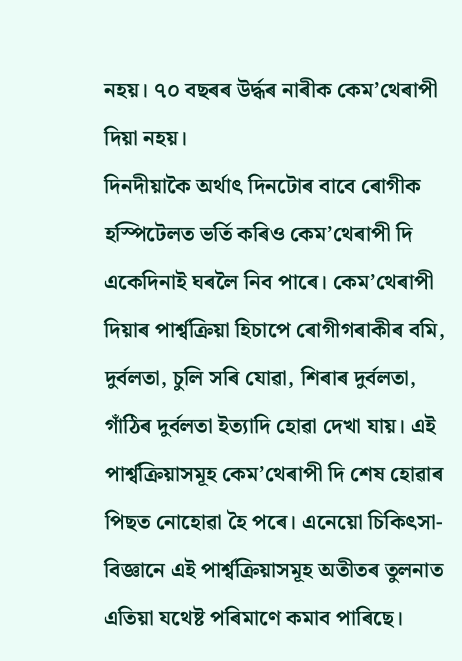নহয়। ৭০ বছৰৰ উৰ্দ্ধৰ নাৰীক কেম’থেৰাপী দিয়া নহয়।
দিনদীয়াকৈ অৰ্থাৎ দিনটোৰ বাবে ৰোগীক হস্পিটেলত ভৰ্তি কৰিও কেম’থেৰাপী দি একেদিনাই ঘৰলৈ নিব পাৰে। কেম’থেৰাপী দিয়াৰ পাৰ্শ্বক্ৰিয়া হিচাপে ৰোগীগৰাকীৰ বমি, দুৰ্বলতা, চুলি সৰি যোৱা, শিৰাৰ দুৰ্বলতা, গাঁঠিৰ দুৰ্বলতা ইত্যাদি হোৱা দেখা যায়। এই পাৰ্শ্বক্ৰিয়াসমূহ কেম’থেৰাপী দি শেষ হোৱাৰ পিছত নোহোৱা হৈ পৰে। এনেয়ো চিকিৎসা-বিজ্ঞানে এই পাৰ্শ্বক্ৰিয়াসমূহ অতীতৰ তুলনাত এতিয়া যথেষ্ট পৰিমাণে কমাব পাৰিছে।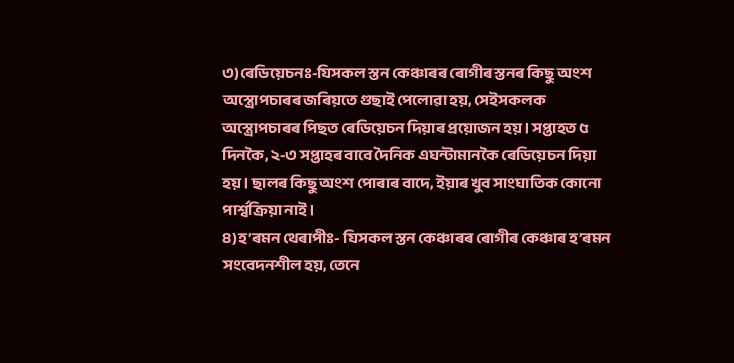৩)ৰেডিয়েচনঃ-যিসকল স্তন কেঞ্চাৰৰ ৰোগীৰ স্তনৰ কিছু অংশ অস্ত্ৰোপচাৰৰ জৰিয়তে গুছাই পেলোৱা হয়, সেইসকলক অস্ত্ৰোপচাৰৰ পিছত ৰেডিয়েচন দিয়াৰ প্ৰয়োজন হয়। সপ্তাহত ৫ দিনকৈ, ২-৩ সপ্তাহৰ বাবে দৈনিক এঘন্টামানকৈ ৰেডিয়েচন দিয়া হয়। ছালৰ কিছু অংশ পোৰাৰ বাদে, ইয়াৰ খুব সাংঘাতিক কোনো পাৰ্শ্বক্ৰিয়া নাই।
৪)হ’ৰমন থেৰাপীঃ- যিসকল স্তন কেঞ্চাৰৰ ৰোগীৰ কেঞ্চাৰ হ’ৰমন সংবেদনশীল হয়, তেনে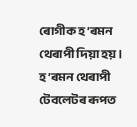ৰোগীক হ’ৰমন থেৰাপী দিয়া হয়। হ’ৰমন থেৰাপী টেবলেটৰ ৰূপত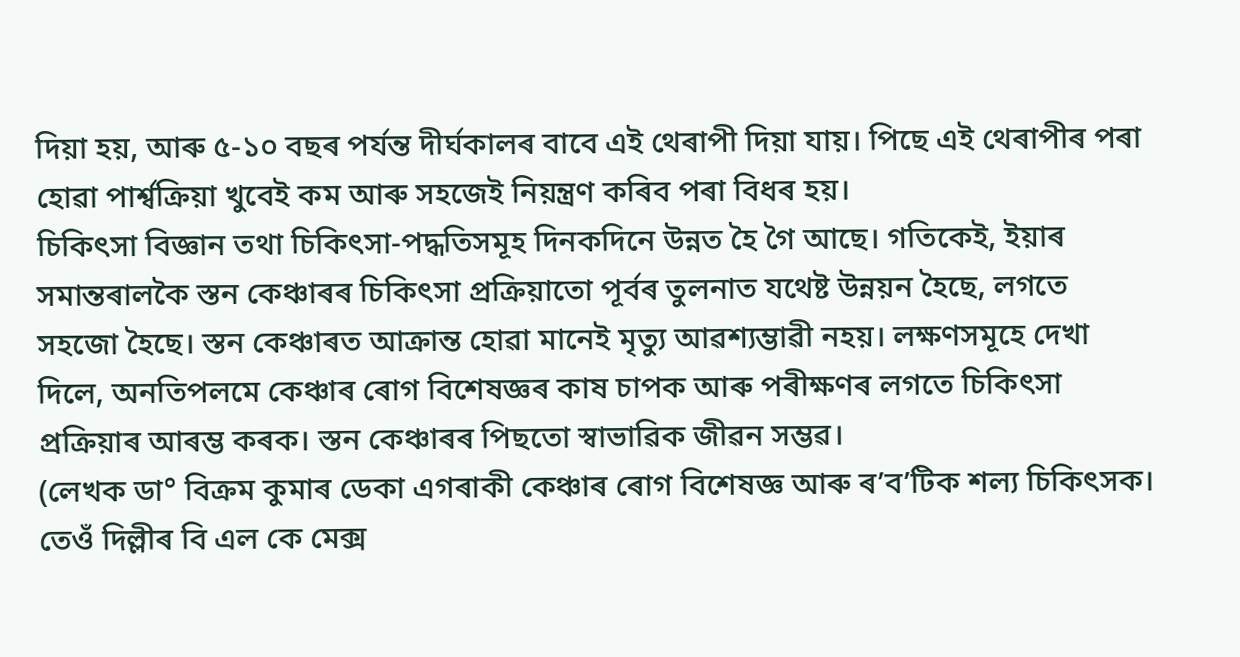দিয়া হয়, আৰু ৫-১০ বছৰ পৰ্যন্ত দীৰ্ঘকালৰ বাবে এই থেৰাপী দিয়া যায়। পিছে এই থেৰাপীৰ পৰা হোৱা পাৰ্শ্বক্ৰিয়া খুবেই কম আৰু সহজেই নিয়ন্ত্ৰণ কৰিব পৰা বিধৰ হয়।
চিকিৎসা বিজ্ঞান তথা চিকিৎসা-পদ্ধতিসমূহ দিনকদিনে উন্নত হৈ গৈ আছে। গতিকেই, ইয়াৰ সমান্তৰালকৈ স্তন কেঞ্চাৰৰ চিকিৎসা প্ৰক্ৰিয়াতো পূৰ্বৰ তুলনাত যথেষ্ট উন্নয়ন হৈছে, লগতে সহজো হৈছে। স্তন কেঞ্চাৰত আক্ৰান্ত হোৱা মানেই মৃত্যু আৱশ্যম্ভাৱী নহয়। লক্ষণসমূহে দেখা দিলে, অনতিপলমে কেঞ্চাৰ ৰোগ বিশেষজ্ঞৰ কাষ চাপক আৰু পৰীক্ষণৰ লগতে চিকিৎসা প্ৰক্ৰিয়াৰ আৰম্ভ কৰক। স্তন কেঞ্চাৰৰ পিছতো স্বাভাৱিক জীৱন সম্ভৱ।
(লেখক ডা° বিক্ৰম কুমাৰ ডেকা এগৰাকী কেঞ্চাৰ ৰোগ বিশেষজ্ঞ আৰু ৰ’ব’টিক শল্য চিকিৎসক। তেওঁ দিল্লীৰ বি এল কে মেক্স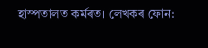হাস্পতালত কৰ্মৰত। লেখকৰ ফোন: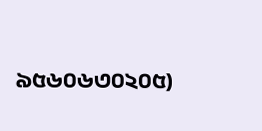৯৫৬০৬৩০২০৫)